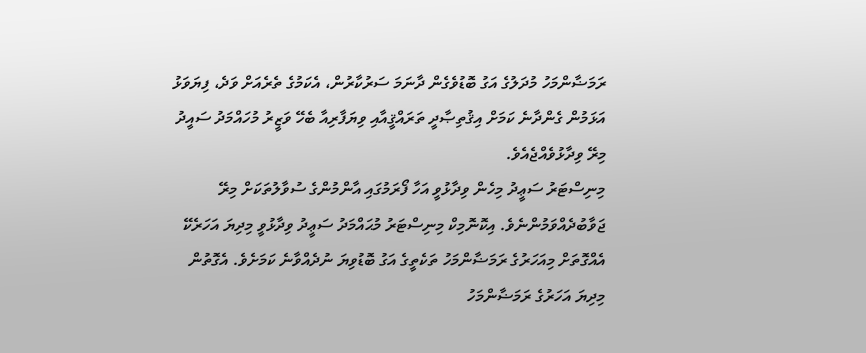ރަމަޟާންމަހު މުދަލުގެ އަގު ބޮޑުވެގެން ދާނަމަ ސަރުކާރުން، އެކަމުގެ ތެރެއަށް ވަދެ، ފިޔަވަޅު އަޅަމުން ގެންދާނެ ކަމަށް އިޤުތިޞާދީ ތަރައްޤީއާއި ވިޔަފާރިއާ ބެހޭ ވަޒީރު މުހައްމަދު ސައީދު މިރޭ ވިދާޅުވެއްޖެއެވެ.
މިނިސްޓަރު ސަޢީދު މިހެން ވިދާޅުވީ އަހާ ފޯރަމުގައި އާންމުންގެ ސުވާލުތަކަށް މިރޭ ޖަވާބުދެއްވަމުންނެވެ. އިކޮނޮމިކް މިނިސްޓަރު މުޙައްމަދު ސަޢީދު ވިދާޅުވީ މިދިޔަ އަހަރެކޭ އެއްގޮތަށް މިއަހަރުގެ ރަމަޟާންމަހު ތަކެތީގެ އަގު ބޮޑުވިޔަ ނުދެއްވާނެ ކަމަށެވެ. އެގޮތުން މިދިޔަ އަހަރުގެ ރަމަޟާންމަހު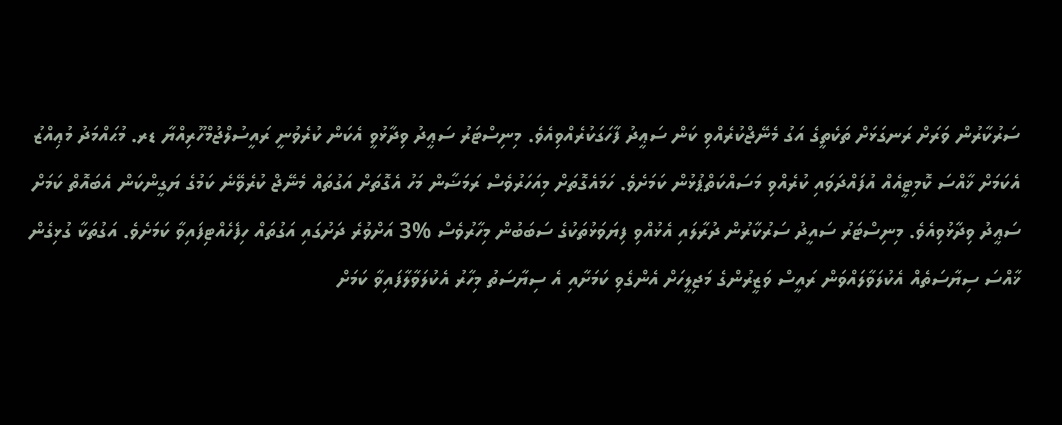ސަރުކާރުން ވަރަށް ރަނގަޅަށް ތަކެތީގެ އަގު މެނޭޖްކުރެއްވި ކަން ސަޢީދު ފާހަގަކުރެއްވިއެވެ. މިނިސްޓަރު ސަޢީދު ވިދާޅުވީ އެކަން ކުރެވުނީ ރައީސުލްޖުމްހޫރިއްޔާ ޑރ. މުޙައްމަދު މުޢިއްޒު އެކަމަށް ޚާއްސަ ކޮމިޓީއެއް އުފައްދަވައި ކުރެއްވި މަސައްކަތްޕުޅުން ކަމަށެވެ. ހަމައެގޮތަށް މިއަހަރުވެސް ރަމަޟާން މަހު އެގޮތަށް އަގުތައް މެނޭޖް ކުރެވޭނެ ކަމުގެ ޔަގީންކަން އެބައޮތް ކަމަށް ސަޢީދު ވިދާޅުވިއެވެ. މިނިސްޓަރު ސައީދު ސަރުކާރުން ދުރާލައި އެޅުއްވި ފިޔަވަޅުތަކުގެ ސަބަބުން މިހާރުވެސް %3 އަށްވުރެ ދަށުގައި އަގުތައް ހިފެހެއްޓިފައިވާ ކަމަށެވެ. އަގުތަކާ ގުޅިގެން ޚާއްސަ ސިޔާސަތެއް އެކުލަވާލައްވަން ރައީސް ވަޒީރުންގެ މަޖިލީހަށް އެންގެވި ކަމަށާއި އެ ސިޔާސަތު މިހާރު އެކުލަވާލާފައިވާ ކަމަށް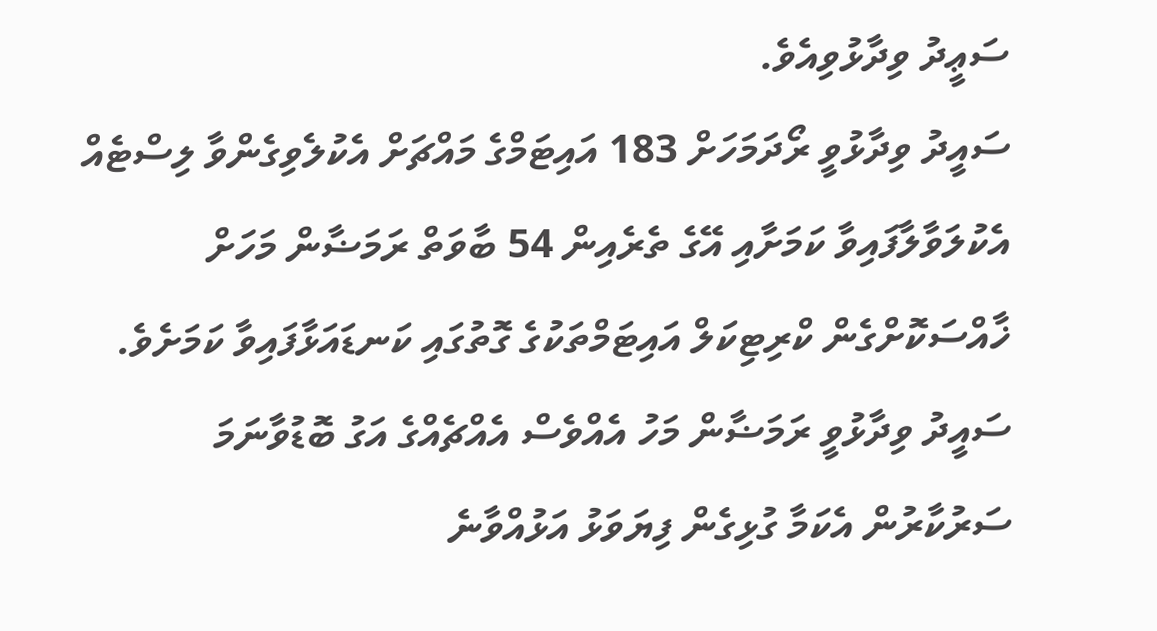ސަޢީދު ވިދާޅުވިއެވެ.
ސައީދު ވިދާޅުވީ ރޯދަމަހަށް 183 އައިޓަމްގެ މައްޗަށް އެކުލެވިގެންވާ ލިސްޓެއް އެކުލަވާލާފައިވާ ކަމަށާއި އޭގެ ތެރެއިން 54 ބާވަތް ރަމަޟާން މަހަށް ޚާއްސަކޮށްގެން ކްރިޓިކަލް އައިޓަމްތަކުގެ ގޮތުގައި ކަނޑައަޅާފައިވާ ކަމަށެވެ. ސައީދު ވިދާޅުވީ ރަމަޟާން މަހު އެއްވެސް އެއްޗެއްގެ އަގު ބޮޑުވާނަމަ ސަރުކާރުން އެކަމާ ގުޅިގެން ފިޔަވަޅު އަޅުއްވާނެ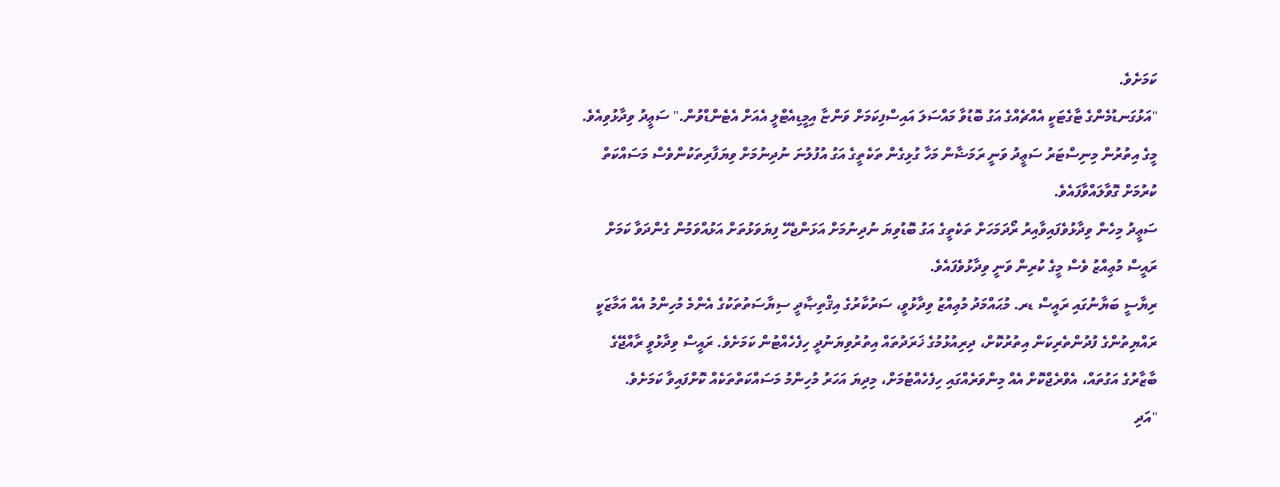ކަމަށެވެ.
"އަޅުގަނޑުމެންގެ ޓާގެޓަކީ އެއްޗެއްގެ އަގު ބޮޑުވާ މައްސަލަ އައިސްފިކަމަށް ވަންޏާ އިމީޑިއެޓްލީ އެއަށް އެޓެންޑްވުން." ސަޢީދު ވިދާޅުވިއެވެ.
މީގެ އިތުރުން މިނިސްޓަރު ސަޢީދު ވަނީ ރަމަޟާން މަހާ ގުޅިގެން ތަކެތީގެ އަގު އުފުލުނަ ނުދިނުމަށް ވިޔަފާރިތަކުންވެސް މަސައްކަތް ކުރުމަށް ގޮވާލައްވާފައެވެ.
ސަޢީދު މިހެން ވިދާޅުވެފައިވާއިރު ރޯދަމަހަށް ތަކެތީގެ އަގު ބޮޑުވިޔަ ނުދިނުމަށް އަޅަންޖެހޭ ފިޔަވަޅުތަށް އަޅުއްވަމުން ގެންދަވާ ކަމަށް ރައީސް މުޢިއްޒު ވެސް މީގެ ކުރިން ވަނީ ވިދާޅުވެފައެވެ.
ރިޔާސީ ބަޔާނުގައި ރައީސް ޑރ. މުޙައްމަދު މުޢިއްޒު ވިދާޅުވީ، ސަރުކާރުގެ އިޤްތިޞާދީ ސިޔާސަތުތަކުގެ އެންމެ މުހިންމު އެއް އަމާޒަކީ ރައްޔިތުންގެ ފުދުންތެރިކަން އިތުރުކޮށް، ދިރިއުޅުމުގެ ޚަރަދުތައް އިތުރުވިޔަނުދީ ހިފެހެއްޓުން ކަމަށެވެ. ރައީސް ވިދާޅުވީ ރާއްޖޭގެ ބާޒާރުގެ އަގުތައް، އެވްރެޖްކޮށް އެއް މިންވަރެއްގައި ހިފެހެއްޓުމަށް، މިދިޔަ އަހަރު މުހިންމު މަސައްކަތްތަކެއް ކޮށްފައިވާ ކަމަށެވެ.
"އަދި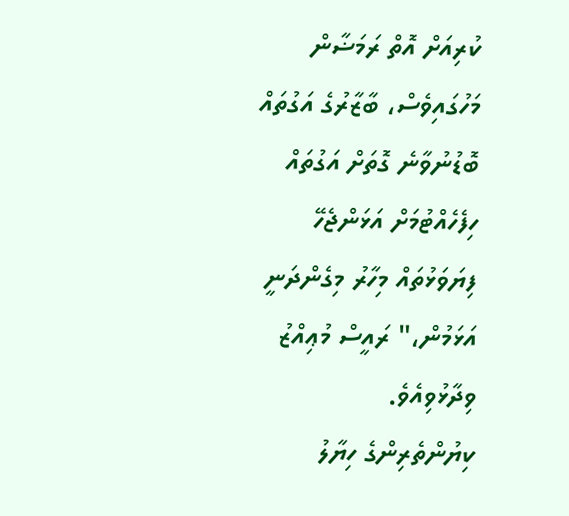ކުރިއަށް އޮތް ރަމަޟާން މަހުގައިވެސް، ބާޒާރުގެ އަގުތައް ބޮޑުނުވާނެ ގޮތަށް އަގުތައް ހިފެހެއްޓުމަށް އަޅަންޖެހޭ ފިޔަވަޅުތައް މިހާރު މިގެންދަނީ އަޅަމުން،" ރައީސް މުޢިއްޒު ވިދާޅުވިއެވެ.
ކިޔުންތެރިންގެ ހިޔާލު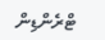ޓްރެންޑިން